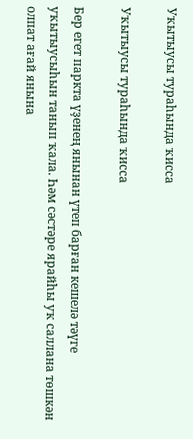Уҡытыусы тураһында ҡисса

Уҡытыусы тураһында ҡисса

Бер егет паркта үҙенең янынан үтеп барған кешелә тәүге уҡытыусыһын танып ҡала. Һәм сәстәре ярайһы уҡ саллана төшкән олпат ағай янына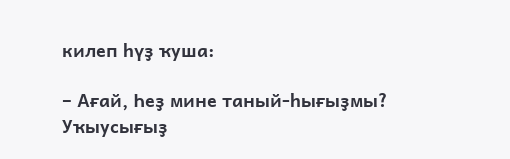килеп һүҙ ҡуша:

– Ағай, Һеҙ мине таный-һығыҙмы? Уҡыусығыҙ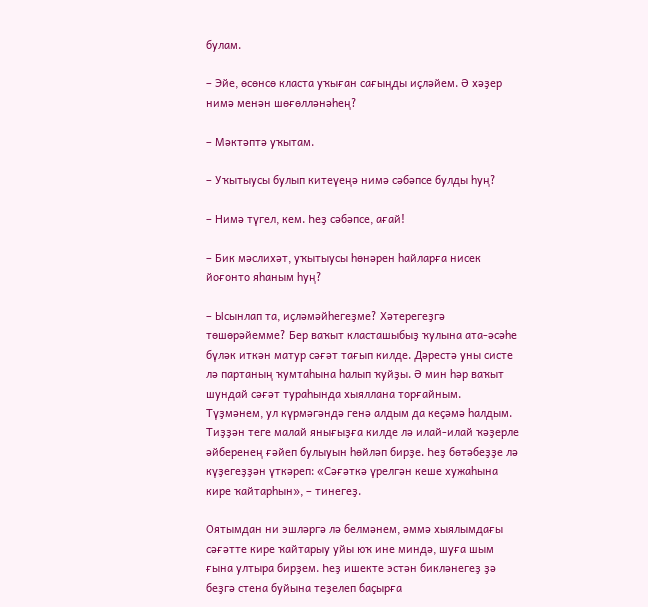булам.

– Эйе, өсөнсө класта уҡыған сағыңды иҫләйем. Ә хәҙер нимә менән шөғөлләнәһең?

– Мәктәптә уҡытам.

– Уҡытыусы булып китеүеңә нимә сәбәпсе булды һуң?

– Нимә түгел, кем. Һеҙ сәбәпсе, ағай!

– Бик мәслихәт, уҡытыусы һөнәрен һайларға нисек йоғонто яһаным һуң?

– Ысынлап та, иҫләмәйһегеҙме? Хәтерегеҙгә төшөрәйемме? Бер ваҡыт класташыбыҙ ҡулына ата-әсәһе бүләк иткән матур сәғәт тағып килде. Дәрестә уны систе лә партаның ҡумтаһына һалып ҡуйҙы. Ә мин һәр ваҡыт шундай сәғәт тураһында хыяллана торғайным. Түҙмәнем, ул күрмәгәндә генә алдым да кеҫәмә һалдым. Тиҙҙән теге малай янығыҙға килде лә илай-илай ҡәҙерле әйберенең ғәйеп булыуын һөйләп бирҙе. Һеҙ бөтәбеҙҙе лә күҙегеҙҙән үткәреп: «Сәғәткә үрелгән кеше хужаһына кире ҡайтарһын», – тинегеҙ.

Оятымдан ни эшләргә лә белмәнем, әммә хыялымдағы сәғәтте кире ҡайтарыу уйы юҡ ине миндә, шуға шым ғына ултыра бирҙем. Һеҙ ишекте эстән бикләнегеҙ ҙә беҙгә стена буйына теҙелеп баҫырға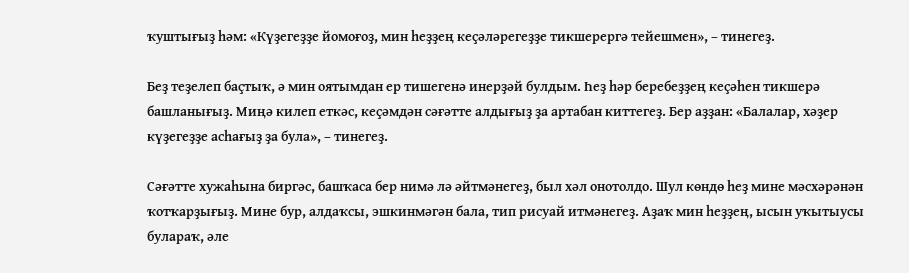ҡуштығыҙ һәм: «Күҙегеҙҙе йомоғоҙ, мин һеҙҙең кеҫәләрегеҙҙе тикшерергә тейешмен», – тинегеҙ.

Беҙ теҙелеп баҫтыҡ, ә мин оятымдан ер тишегенә инерҙәй булдым. Һеҙ һәр беребеҙҙең кеҫәһен тикшерә башланығыҙ. Миңә килеп еткәс, кеҫәмдән сәғәтте алдығыҙ ҙа артабан киттегеҙ. Бер аҙҙан: «Балалар, хәҙер күҙегеҙҙе асһағыҙ ҙа була», – тинегеҙ.

Сәғәтте хужаһына биргәс, башҡаса бер нимә лә әйтмәнегеҙ, был хәл онотолдо. Шул көндө һеҙ мине мәсхәрәнән ҡотҡарҙығыҙ. Мине бур, алдаҡсы, эшкинмәгән бала, тип рисуай итмәнегеҙ. Аҙаҡ мин һеҙҙең, ысын уҡытыусы булараҡ, әле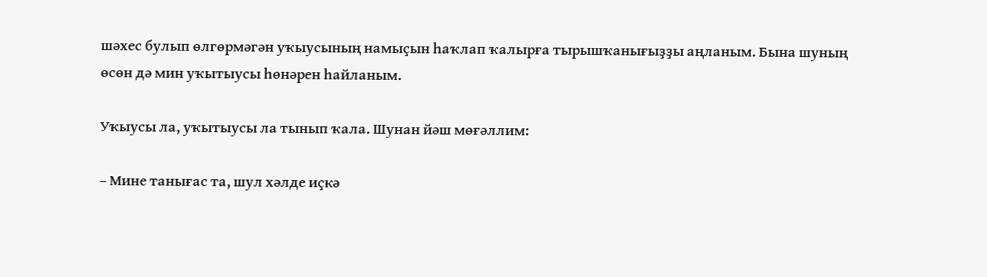шәхес булып өлгөрмәгән уҡыусының намыҫын һаҡлап ҡалырға тырышҡанығыҙҙы аңланым. Бына шуның өсөн дә мин уҡытыусы һөнәрен һайланым.

Уҡыусы ла, уҡытыусы ла тынып ҡала. Шунан йәш мөғәллим:

– Мине танығас та, шул хәлде иҫкә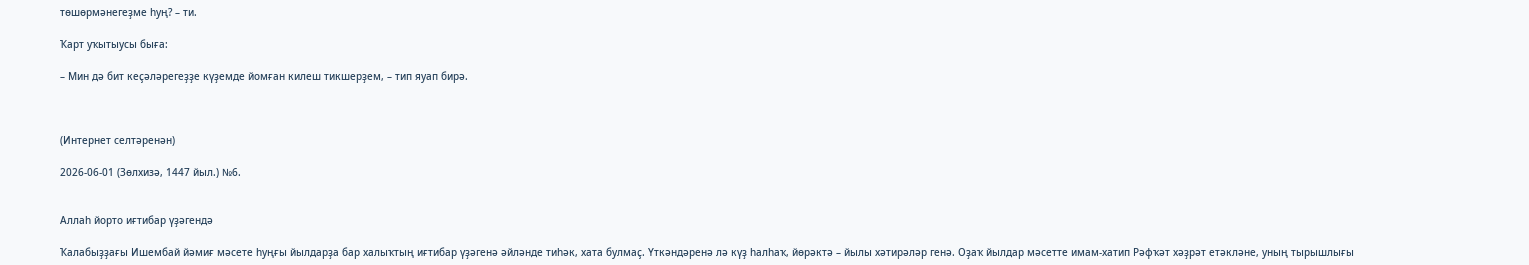төшөрмәнегеҙме һуң? – ти.

Ҡарт уҡытыусы быға:

– Мин дә бит кеҫәләрегеҙҙе күҙемде йомған килеш тикшерҙем, – тип яуап бирә.



(Интернет селтәренән)

2026-06-01 (Зөлхизә, 1447 йыл.) №6.


Аллаһ йорто иғтибар үҙәгендә

Ҡалабыҙҙағы Ишембай йәмиғ мәсете һуңғы йылдарҙа бар халыҡтың иғтибар үҙәгенә әйләнде тиһәк, хата булмаҫ. Үткәндәренә лә күҙ һалһаҡ, йөрәктә – йылы хәтирәләр генә. Оҙаҡ йылдар мәсетте имам-хатип Рәфҡәт хәҙрәт етәкләне, уның тырышлығы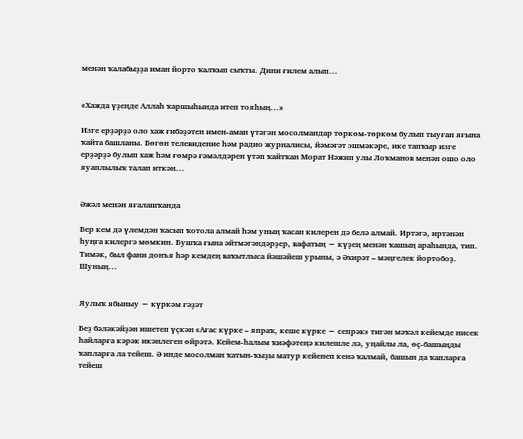менән ҡалабыҙҙа иман йорто ҡалҡып сыҡты. Дини ғилем алып...


«Хажда үҙеңде Аллаһ ҡаршыһында итеп тояһың...»

Изге ерҙәрҙә оло хаж ғибәҙәтен имен-аман үтәгән мосолмандар төркөм-төркөм булып тыуған яғына ҡайта башланы. Бөгөн телевидение һәм радио журналисы, йәмәғәт эшмәкәре, ике тапҡыр изге ерҙәрҙә булып хаж һәм ғөмрә ғәмәлдәрен үтәп ҡайтҡан Морат Нәжип улы Лоҡманов менән ошо оло яуаплылыҡ талап иткән...


Әжәл менән яғалашҡанда

Бер кем дә үлемдән ҡасып ҡотола алмай һәм уның ҡасан килерен дә белә алмай. Иртәгә, иртәнән һуңға килергә мөмкин. Бушҡа ғына әйтмәгәндәрҙер, вафатың − күҙең менән ҡашың араһында, тип. Тимәк, был фани донъя һәр кемдең ваҡытлыса йәшәйеш урыны, ә Әхирәт – мәңгелек йортобоҙ.   Шуның...


Яулыҡ ябыныу − күркәм ғәҙәт

Беҙ бәләкәйҙән ишетеп үҫкән «Ағас күрке – япраҡ, кеше күрке − сепрәк» тигән мәҡәл кейемде нисек һайларға кәрәк икәнлеген өйрәтә. Кейем-һалым ҡиәфәтеңә килешле лә, уңайлы ла, өҫ-башыңды ҡапларға ла тейеш. Ә инде мосолман ҡатын-ҡыҙы матур кейенеп кенә ҡалмай, башын да ҡапларға тейеш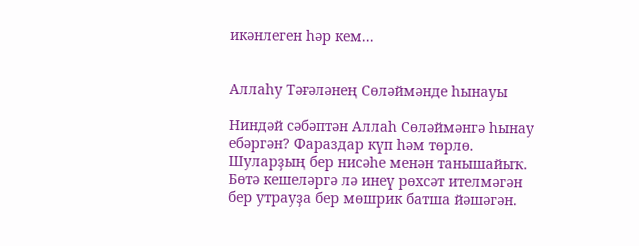икәнлеген һәр кем...


Аллаһу Тәғәләнең Сөләймәнде һынауы

Ниндәй сәбәптән Аллаһ Сөләймәнгә һынау ебәргән? Фараздар күп һәм төрлө. Шуларҙың бер нисәһе менән танышайыҡ.   Бөтә кешеләргә лә инеү рөхсәт ителмәгән бер утрауҙа бер мөшрик батша йәшәгән.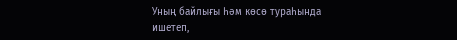Уның байлығы һәм көсө тураһында ишетеп,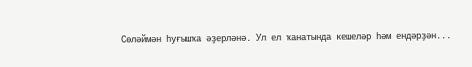Сөләймән һуғышҡа әҙерләнә. Ул ел ҡанатында кешеләр һәм ендәрҙән...